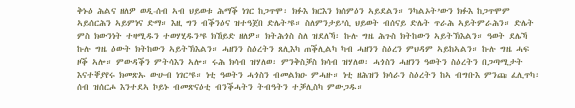ቅኑዕ ሕልና ዘለዎ ወዲ-ሰብ ኣብ ህይወቱ ሕማቕ ነገር ከጋጥሞ፡ ክፉእ ክርእን ክሰምዕን ኣይደልን። ንካልኦት’ውን ክፉእ ከጋጥሞም ኣይሰርሕን ኣይምነና ድማ። እዚ ግን ብቕንዕና ዝተዓጀበ ድሌት’ዩ። ስለምንታይ’ሲ ህይወት ብሰናይ ድሌት ጥራሕ ኣይትምራሕን። ድሌት ምስ ክውንነት ተዛሚዱን ተወሃሂዱን’ዩ ክኸይድ ዘለዎ። ክትሕጎስ ስለ ዝደለኻ፡ ኩሉ ግዜ ሕጉስ ክትከውን ኣይትኽእልን። ዓወት ደሌኻ ኩሉ ግዜ ዕውት ክትከውን ኣይትኽእልን። ሓዘንን ስዕረትን ጸሊእካ ጠቕሊልካ ካብ ሓዘንን ስዕረን ምህዳም ኣይከኣልን። ኩሉ ግዜ ሓፍ ዞቕ ኣሎ። ምውዳቕን ምትሳእን ኣሎ። ሩሕ ክሳብ ዝሃለወ፡ ምንቅስቓስ ክሳብ ዝሃለወ፡ ሓጎስን ሓዘንን ዓወትን ስዕረትን በጋጣሚታት እናተቐያየሩ ክመጽኡ ውሁብ ነገር’ዩ። ነቲ ዓወትን ሓጎስን ብመልክዑ ምሓዙ። ነቲ ዘሕዝን ክሳራን ስዕረትን ከኣ ብግቡእ ምንጩ ፈሊጥካ፡ ሰብ ዝሰርሖ እንተደኣ ኮይኑ ብመጽናዕቲ ብንቕሓትን ትብዓትን ተቓሊስካ ምውጋዱ።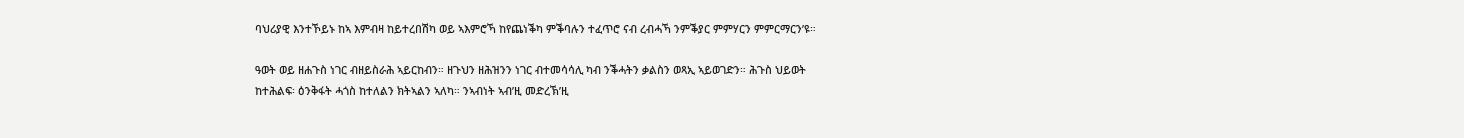ባህሪያዊ እንተኾይኑ ከኣ እምብዛ ከይተረበሽካ ወይ ኣእምሮኻ ከየጨነቕካ ምቕባሉን ተፈጥሮ ናብ ረብሓኻ ንምቕያር ምምሃርን ምምርማርን’ዩ።

ዓወት ወይ ዘሐጉስ ነገር ብዘይስራሕ ኣይርከብን። ዘጉህን ዘሕዝንን ነገር ብተመሳሳሊ ካብ ንቕሓትን ቃልስን ወጻኢ ኣይወገድን። ሕጉስ ህይወት ከተሕልፍ፡ ዕንቅፋት ሓጎስ ከተለልን ክትኣልን ኣለካ። ንኣብነት ኣብ’ዚ መድረኽ’ዚ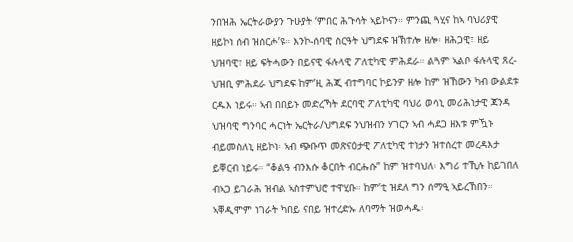ንበዝሕ ኤርትራውያን ጉሁያት ‘ምበር ሕጉሳት ኣይኮናን። ምንጪ ጓሂና ከኣ ባህሪያዊ ዘይኮነ ሰብ ዝሰርሖ’ዩ። እንኮ-ሰባዊ ስርዓት ህግደፍ ዝኽተሎ ዘሎ፡ ዘሕጋዊ፣ ዘይ ህዝባዊ፣ ዘይ ፍትሓውን በይናዊ ፋሉላዊ ፖለቲካዊ ምሕደራ። ልጓም ኣልቦ ፋሉላዊ ጸረ-ህዝቢ ምሕደራ ህግደፍ ከም’ዚ ሕጂ ብተግባር ኮይንዎ ዘሎ ከም ዝኸውን ካብ ውልደቱ ርዱእ ነይሩ። ኣብ በበይኑ መድረኻት ደርባዊ ፖለቲካዊ ባህሪ ወሳኒ መሪሕነታዊ ጃንዳ ህዝባዊ ግንባር ሓርነት ኤርትራ/ህግደፍ ንህዝብን ሃገርን ኣብ ሓደጋ ዘእቱ ምዃኑ ብይመስለኒ ዘይኮነ፡ ኣብ ጭቡጥ መጽናዕታዊ ፖለቲካዊ ተነታን ዝተሰረተ መረዳእታ ይቐርብ ነይሩ። “ቆልዓ ብንእሱ ቆርበት ብርሑሱ” ከም ዝተባህለ፡ እግሪ ተኺሉ ከይገበለ ብኣጋ ይገራሕ ዝብል ኣስተምህሮ ተዋሂቡ። ከም’ቲ ዝደለ ግን ሰማዒ ኣይረኸበን። ኣቐዲሞም ነገራት ካበይ ናበይ ዝተረድኡ ለባማት ዝወሓዱ፡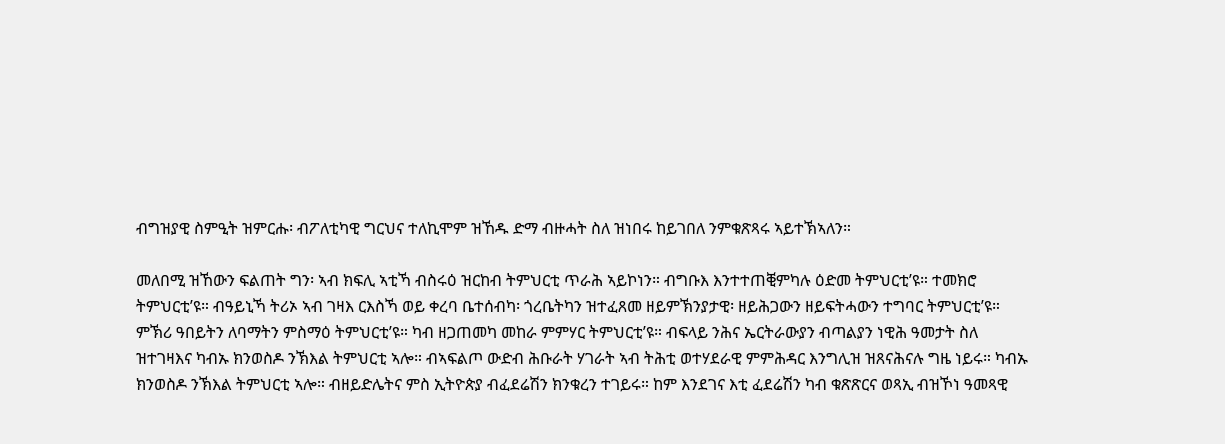ብግዝያዊ ስምዒት ዝምርሑ፡ ብፖለቲካዊ ግርህና ተለኪሞም ዝኸዱ ድማ ብዙሓት ስለ ዝነበሩ ከይገበለ ንምቁጽጻሩ ኣይተኽኣለን።

መለበሚ ዝኸውን ፍልጠት ግን፡ ኣብ ክፍሊ ኣቲኻ ብስሩዕ ዝርከብ ትምህርቲ ጥራሕ ኣይኮነን። ብግቡእ እንተተጠቒምካሉ ዕድመ ትምህርቲ’ዩ። ተመክሮ ትምህርቲ’ዩ። ብዓይኒኻ ትሪኦ ኣብ ገዛእ ርእስኻ ወይ ቀረባ ቤተሰብካ፡ ጎረቤትካን ዝተፈጸመ ዘይምኽንያታዊ፡ ዘይሕጋውን ዘይፍትሓውን ተግባር ትምህርቲ’ዩ። ምኽሪ ዓበይትን ለባማትን ምስማዕ ትምህርቲ’ዩ። ካብ ዘጋጠመካ መከራ ምምሃር ትምህርቲ’ዩ። ብፍላይ ንሕና ኤርትራውያን ብጣልያን ነዊሕ ዓመታት ስለ ዝተገዛእና ካብኡ ክንወስዶ ንኽእል ትምህርቲ ኣሎ። ብኣፍልጦ ውድብ ሕቡራት ሃገራት ኣብ ትሕቲ ወተሃደራዊ ምምሕዳር እንግሊዝ ዝጸናሕናሉ ግዜ ነይሩ። ካብኡ ክንወስዶ ንኽእል ትምህርቲ ኣሎ። ብዘይድሌትና ምስ ኢትዮጵያ ብፈደሬሽን ክንቁረን ተገይሩ። ከም እንደገና እቲ ፈደሬሽን ካብ ቁጽጽርና ወጻኢ ብዝኾነ ዓመጻዊ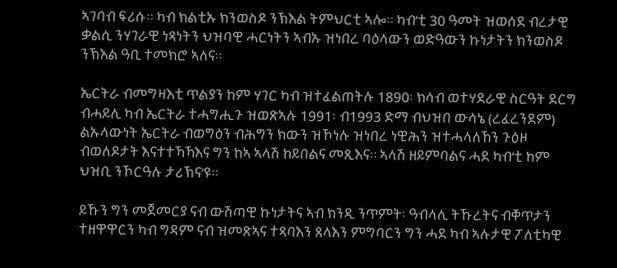ኣገባብ ፍሪሱ። ካብ ክልቲኡ ክንወስዶ ንኽእል ትምህርቲ ኣሎ። ካብ’ቲ 30 ዓመት ዝወሰደ ብረታዊ ቃልሲ ንሃገራዊ ነጻነትን ህዝባዊ ሓርነትን ኣብኡ ዝነበረ ባዕላውን ወድዓውን ኩነታትን ክንወስዶ ንኽእል ዓቢ ተመክሮ ኣለና።

ኤርትራ ብመግዛእቲ ጥልያን ከም ሃገር ካብ ዝተፈልጠትሉ 1890፡ ክሳብ ወተሃደራዊ ስርዓት ደርግ ብሓይሊ ካብ ኤርትራ ተሓግሒጉ ዝወጽኣሉ 1991፡ ብ1993 ድማ ብህዝበ ውሳኔ (ረፈረንደም) ልኡላውነት ኤርትራ ብወግዕን ብሕግን ክውን ዝኾነሉ ዝነበረ ነዊሕን ዝተሓላለኸን ጉዕዞ ብወለዶታት እናተተኻኻእና ግን ከኣ ኣላሽ ከይበልና መጺእና። ኣላሽ ዘይምባልና ሓደ ካብ’ቲ ከም ህዝቢ ንኾርዓሉ ታሪኽና’ዩ።

ይኹን ግን መጀመርያ ናብ ውሽጣዊ ኩነታትና ኣብ ክንዲ ንጥምት፡ ዓብላሊ ትኹረትና ብቐጥታን ተዘዋዋርን ካብ ግዳም ናብ ዝመጽኣና ተጻባእን ጸላእን ምግባርን ግን ሓደ ካብ ኣሉታዊ ፖለቲካዊ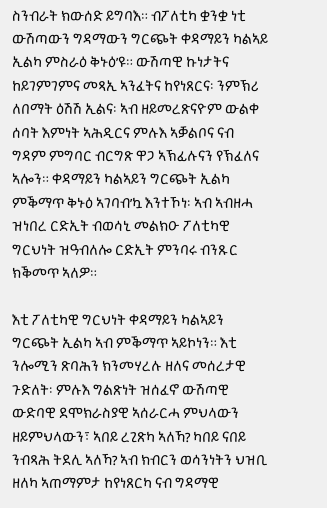ስንብራት ክውሰድ ይግባእ። ብፖለቲካ ቋንቋ ነቲ ውሽጣውን ግዳማውን ግርጭት ቀዳማይን ካልኣይ ኢልካ ምስራዕ ቅኑዕ’ዩ። ውሽጣዊ ኩነታትና ከይገምገምና መጻኢ ኣንፈትና ከየነጸርና፡ ንምኽሪ ለበማት ዕሽሽ ኢልና፡ ኣብ ዘይመረጽናዮም ውልቀ ሰባት እምነት ኣሕዲርና ምሉእ ኣቓልቦና ናብ ግዳም ምግባር ብርግጽ ዋጋ ኣኽፊሉናን የኽፈለና ኣሎን። ቀዳማይን ካልኣይን ግርጭት ኢልካ ምቕማጥ ቅኑዕ ኣገባብ’ኳ እንተኾነ፡ ኣብ ኣብዘሓ ዝነበረ ርድኢት ብወሳኒ መልክዑ ፖለቲካዊ ግርህነት ዝዓብለሎ ርድኢት ምንባሩ ብንጹር ክቕመጥ ኣለዎ።

እቲ ፖለቲካዊ ግርህነት ቀዳማይን ካልኣይን ግርጭት ኢልካ ኣብ ምቕማጥ ኣይኮነን። እቲ ንሎሚን ጽባሕን ክንመሃረሉ ዘለና መሰረታዊ ጉድለት፡ ምሉእ ግልጽነት ዝሰፈኖ ውሽጣዊ ውድባዊ ደሞክራስያዊ ኣሰራርሓ ምህላውን ዘይምህላውን፣ ኣበይ ረጊጽካ ኣለኻ? ካበይ ናበይ ንብጻሕ ትደሊ ኣለኻ? ኣብ ክብርን ወሳንነትን ህዝቢ ዘለካ ኣጠማምታ ከየነጸርካ ናብ ግዳማዊ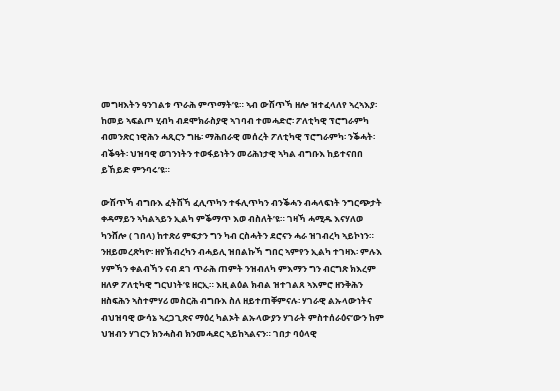መግዛእትን ዓንገልቱ ጥራሕ ምጥማት’ዩ። ኣብ ውሽጥኻ ዘሎ ዝተፈላለየ ኣረኣእያ፡ ከመይ ኣፍልጦ ሂብካ ብደሞክራስያዊ ኣገባብ ተመሓድሮ፡ ፖለቲካዊ ፕሮግራምካ ብመንጽር ነዊሕን ሓጺርን ግዜ፡ ማሕበራዊ መሰረት ፖለቲካዊ ፕሮግራምካ፡ ንቕሓት፡ ብቕዓት፡ ህዝባዊ ወገንነትን ተወፋይነትን መሪሕነታዊ ኣካል ብግቡእ ከይተናበበ ይኸይድ ምንባሩ’ዩ።

ውሽጥኻ ብግቡእ ፈትሽኻ ፈሊጥካን ተፋሊጥካን ብንቕሓን ብሓላፍነት ንግርጭታት ቀዳማይን ኣካልኣይን ኢልካ ምቕማጥ እወ ብስለት’ዩ። ገዛኻ ሓሚዱ እናሃለወ ካንሸሎ ( ገበላ) ከተጽሪ ምፍታን ግን ካብ ርስሓትን ደሮናን ሓራ ዝገብረካ ኣይኮነን። ንዘይመረጽካዮ፡ ዘየኽብረካን ብሓይሊ ዝበልኩኻ ግበር ኣምየን ኢልካ ተገዛእ፡ ምሉእ ሃምኻን ቀልብኻን ናብ ደገ ጥራሕ ጠምት ንዝብለካ ምእማን ግን ብርግጽ ክእረም ዘለዎ ፖለቲካዊ ግርህነት’ዩ ዘርኢ። እዚ ልዕል ክብል ዝተገልጸ ኣእምሮ ዘንቅሕን ዘስፍሕን ኣስተምሃሪ መስርሕ ብግቡእ ስለ ዘይተጠቐምናሉ፡ ሃገራዊ ልኡላውነትና ብህዝባዊ ውሳኔ ኣረጋጊጽና ማዕረ ካልኦት ልኡላውያን ሃገራት ምስተሰራዕና’ውን ከም ህዝብን ሃገርን ክንሓስብ ክንመሓደር ኣይከኣልናን። ገበታ ባዕላዊ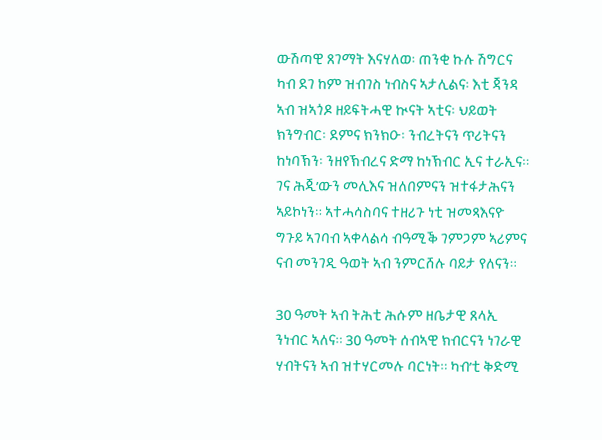ውሽጣዊ ጸገማት እናሃለወ፡ ጠንቂ ኩሉ ሽግርና ካብ ደገ ከም ዝብገስ ነብስና ኣታሊልና፡ እቲ ጃንዳ ኣብ ዝኣጎዶ ዘይፍትሓዊ ኲናት ኣቲና፡ ህይወት ክንግብር፡ ደምና ክንክዑ፡ ንብረትናን ጥሪትናን ከነባኽን፡ ንዘየኽብረና ድማ ከነኽብር ኢና ተራኢና። ገና ሕጂ’ውን መሊእና ዝለበምናን ዝተፋታሕናን ኣይኮነን። ኣተሓሳስባና ተዘሪጉ ነቲ ዝመጻእናዮ ግጉይ ኣገባብ ኣቀላልሳ ብዓሚቕ ገምጋም ኣሪምና ናብ መንገዲ ዓወት ኣብ ንምርሸሉ ባይታ የለናን።

30 ዓመት ኣብ ትሕቲ ሕሱም ዘቤታዊ ጸላኢ ንነብር ኣለና። 30 ዓመት ሰብኣዊ ክብርናን ነገራዊ ሃብትናን ኣብ ዝተሃርመሉ ባርነት። ካብ’ቲ ቅድሚ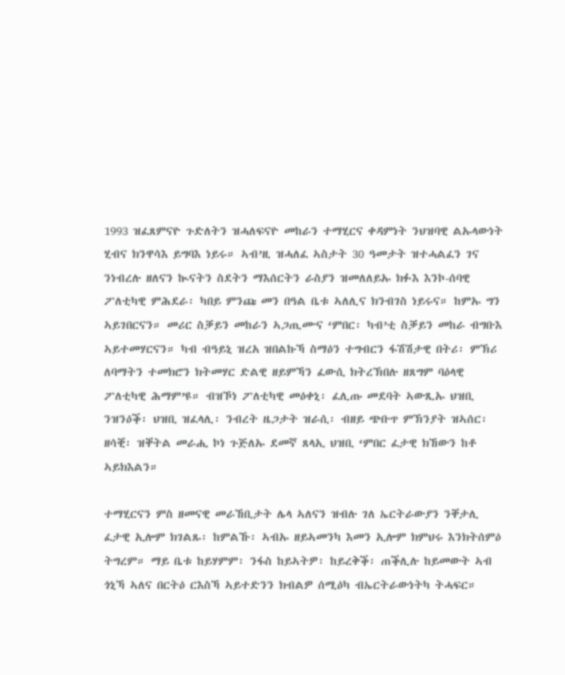1993 ዝፈጸምናዮ ጉድለትን ዝሓለፍናዮ መከራን ተማሂርና ቀዳምነት ንህዝባዊ ልኡላውነት ሂብና ክንዋሳእ ይግባእ ነይሩ። ኣብ’ዚ ዝሓለፈ ኣስታት 30 ዓመታት ዝተሓልፈን ገና ንነብረሉ ዘለናን ኲናትን ስደትን ማእሰርትን ራስያን ዝመለለይኡ ክፉእ እንኮ-ሰባዊ ፖለቲካዊ ምሕደራ፡ ካበይ ምንጩ መን በዓል ቤቱ ኣለሊና ክንብገስ ነይሩና። ከምኡ ግን ኣይገበርናን። መሪር ስቓይን መከራን ኣጋጢሙና ‘ምበር፡ ካብ’ቲ ስቓይን መከራ ብግቡእ ኣይተመሃርናን። ካብ ብዓይኒ ዝረአ ዝበልኩኻ ስማዕን ተግብርን ፋሽሽታዊ በትሪ፡ ምኽሪ ለባማትን ተመክሮን ክትመሃር ድልዊ ዘይምኻን ፈውሲ ክትረኽበሉ ዘጸግም ባዕላዊ ፖለቲካዊ ሕማም’ዩ። ብዝኾነ ፖለቲካዊ መዕቀኒ፡ ፈሊጡ መደባት ኣውጺኡ ህዝቢ ንዝንዕቕ፡ ህዝቢ ዝፈላሊ፡ ንብረት ዜጋታት ዝራሲ፡ ብዘይ ጭቡጥ ምኽንያት ዝኣሰር፡ ዘሳቒ፡ ዝቐትል መራሒ ኮነ ጉጅለኡ ደመኛ ጸላኢ ህዝቢ ‘ምበር ፈታዊ ክኸውን ከቶ ኣይክእልን።

ተማሂርናን ምስ ዘመናዊ መራኸቢታት ሌላ ኣለናን ዝብሉ ገለ ኤርትራውያን ንቐታሊ ፈታዊ ኢሎም ክገልጹ፡ ከምልኹ፡ ኣብኡ ዘይኣመንካ እመን ኢሎም ክምህሩ እንክትሰምዕ ትግረም። ማይ ቤቱ ከይሃምም፡ ንፋስ ከይኣትዎ፡ ከይረቅቕ፡ ጠቕሊሉ ከይመውት ኣብ ጎኒኻ ኣለና በርትዕ ርእስኻ ኣይተድንን ክብልዎ ሰሚዕካ ብኤርትራውነትካ ትሓፍር።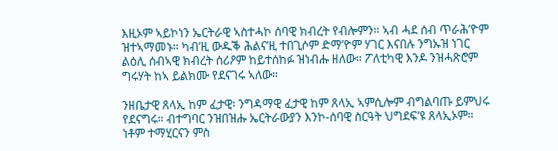እዚኦም ኣይኮነን ኤርትራዊ ኣስተሓኮ ሰባዊ ክብረት የብሎምን። ኣብ ሓደ ሰብ ጥራሕ’ዮም ዝተኣማመኑ። ካብ’ዚ ውዱቕ ሕልና’ዚ ተበጊሶም ድማ’ዮም ሃገር እናበሉ ንግኡዝ ነገር ልዕሊ ሰብኣዊ ክብረት ሰሪዖም ከይተሰከፉ ዝነብሑ ዘለው። ፖለቲካዊ እንዶ ንዝሓጽሮም ግሩሃት ከኣ ይልክሙ የደናገሩ ኣለው።

ንዘቤታዊ ጸላኢ ከም ፈታዊ፡ ንግዳማዊ ፈታዊ ከም ጸላኢ ኣምሲሎም ብግልባጡ ይምህሩ የደናግሩ። ብተግባር ንዝበዝሑ ኤርትራውያን እንኮ-ሰባዊ ስርዓት ህግደፍ’ዩ ጸላኢኦም። ነቶም ተማሂርናን ምስ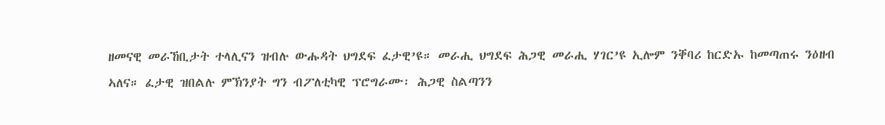ዘመናዊ መራኸቢታት ተላሊናን ዝብሉ ውሑዳት ህግደፍ ፈታዊ’ዩ። መራሒ ህግደፍ ሕጋዊ መራሒ ሃገር’ዩ ኢሎም ንቐባሪ ከርድኡ ከመጣጠሩ ንዕዘብ ኣለና። ፈታዊ ዝበልሉ ምኽንያት ግን ብፖለቲካዊ ፕሮግራሙ፡ ሕጋዊ ስልጣንን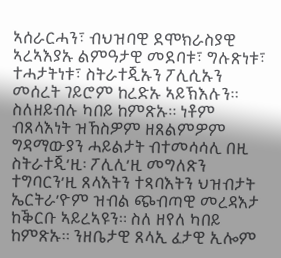ኣሰራርሓን፣ ብህዝባዊ ደሞክራስያዊ ኣረኣእያኡ ልምዓታዊ መደባቱ፣ ግሉጽነቱ፣ ተሓታትነቱ፣ ስትራተጂኡን ፖሊሲኡን መሰረት ገይሮም ከረድኡ ኣይኽእሉን። ስለዘይብሉ ካበይ ከምጽኡ። ነቶም ብጸላእነት ዝኸስዎም ዘጸልምዎም ግዳማውያን ሓይልታት ብተመሳሳሊ በዚ ስትራተጂ’ዚ፡ ፖሊሊ’ዚ መግለጽን ተግባርን’ዚ ጸላእትን ተጻባእትን ህዝብታት ኤርትራ’ዮም ዝብል ጭብጣዊ መረዳእታ ከቕርቡ ኣይረኣዩን። ስለ ዘየለ ካበይ ከምጽኡ። ንዘቤታዊ ጸላኢ ፈታዊ ኢሎም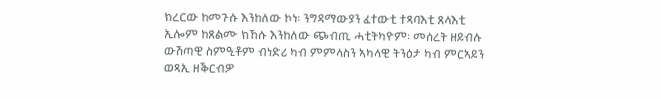ክረርው ከመጉሱ እንከለው ኮነ፡ ንግዳማውያን ፈተውቲ ተጻባእቲ ጸላእቲ ኢሎም ከጸልሙ ክኸሱ እንከለው ጭብጢ ሓቲትካዮም፡ መሰረት ዘይብሉ ውሽጣዊ ስምዒቶም ብነድሪ ካብ ምምላስን ኣካላዊ ትንዕታ ካብ ምርኣይን ወጻኢ ዘቕርብዎ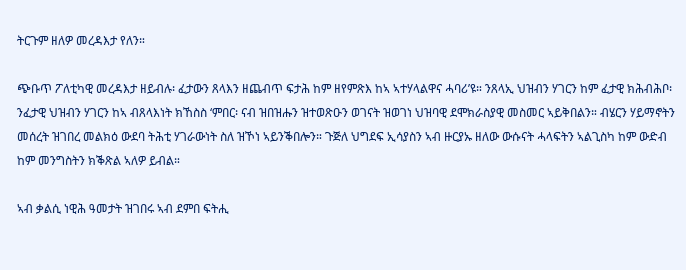ትርጉም ዘለዎ መረዳእታ የለን።

ጭቡጥ ፖለቲካዊ መረዳእታ ዘይብሉ፡ ፈታውን ጸላእን ዘጨብጥ ፍታሕ ከም ዘየምጽእ ከኣ ኣተሃላልዋና ሓባሪ’ዩ። ንጸላኢ ህዝብን ሃገርን ከም ፈታዊ ክሕብሕቦ፡ ንፈታዊ ህዝብን ሃገርን ከኣ ብጸላእነት ክኸስስ ‘ምበር፡ ናብ ዝበዝሑን ዝተወጽዑን ወገናት ዝወገነ ህዝባዊ ደሞክራስያዊ መስመር ኣይቅበልን። ብሄርን ሃይማኖትን መሰረት ዝገበረ መልክዕ ውደባ ትሕቲ ሃገራውነት ስለ ዝኾነ ኣይንቕበሎን። ጉጅለ ህግደፍ ኢሳያስን ኣብ ዙርያኡ ዘለው ውሱናት ሓላፍትን ኣልጊስካ ከም ውድብ ከም መንግስትን ክቕጽል ኣለዎ ይብል።

ኣብ ቃልሲ ነዊሕ ዓመታት ዝገበሩ ኣብ ደምበ ፍትሒ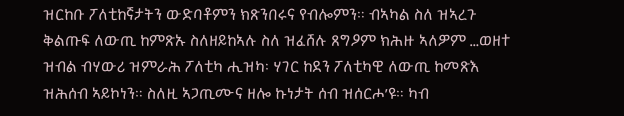ዝርከቡ ፖለቲከኛታትን ውድባቶምን ክጽንበሩና የብሎምን። ብኣካል ስለ ዝኣረጉ ቅልጡፍ ለውጢ ከምጽኡ ስለዘይከኣሉ ስለ ዝፈሸሉ ጸግዖም ክሕዙ ኣለዎም …ወዘተ ዝብል ብሃውሪ ዝምራሕ ፖለቲካ ሒዝካ፡ ሃገር ከደን ፖለቲካዊ ለውጢ ከመጽእ ዝሕሰብ ኣይኮነን። ስለዚ ኣጋጢሙና ዘሎ ኩነታት ሰብ ዝሰርሖ’ዩ። ካብ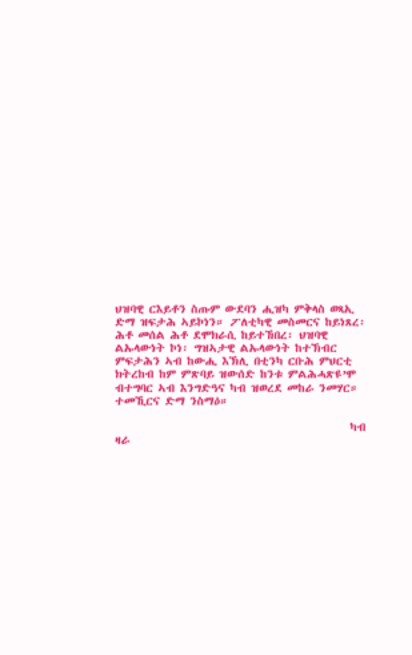ህዝባዊ ርእይቶን ስጡም ውደባን ሒዝካ ምቅላስ ወጻኢ ድማ ዝፍታሕ ኣይኮነን። ፖለቲካዊ መስመርና ከይነጸረ፡ ሕቶ መሰል ሕቶ ደሞክራሲ ከይተኸበረ፡ ህዝባዊ ልኡላውነት ኮነ፡ ግዝኣታዊ ልኡላውነት ከተኽብር ምፍታሕን ኣብ ከውሒ እኽሊ በቲንካ ርቡሕ ምህርቲ ክትረከብ ከም ምጽባይ ዝውሰድ ከንቱ ምልሕሓጽዩ’ሞ ብተግባር ኣብ እንግድዓና ካብ ዝወረደ መከራ ንመሃር። ተመኺርና ድማ ንስማዕ።

                                               ካብ ዛራ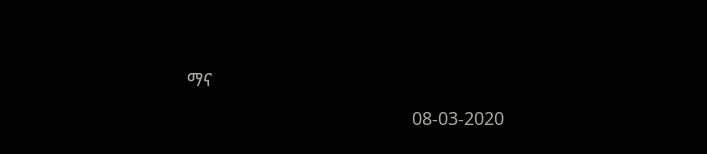ማና

                                             08-03-2020